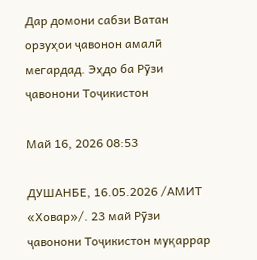Дар домони сабзи Ватан орзуҳои ҷавонон амалӣ мегардад. Эҳдо ба Рӯзи ҷавонони Тоҷикистон

Май 16, 2026 08:53

ДУШАНБЕ, 16.05.2026 /АМИТ «Ховар»/. 23 май Рӯзи ҷавонони Тоҷикистон муқаррар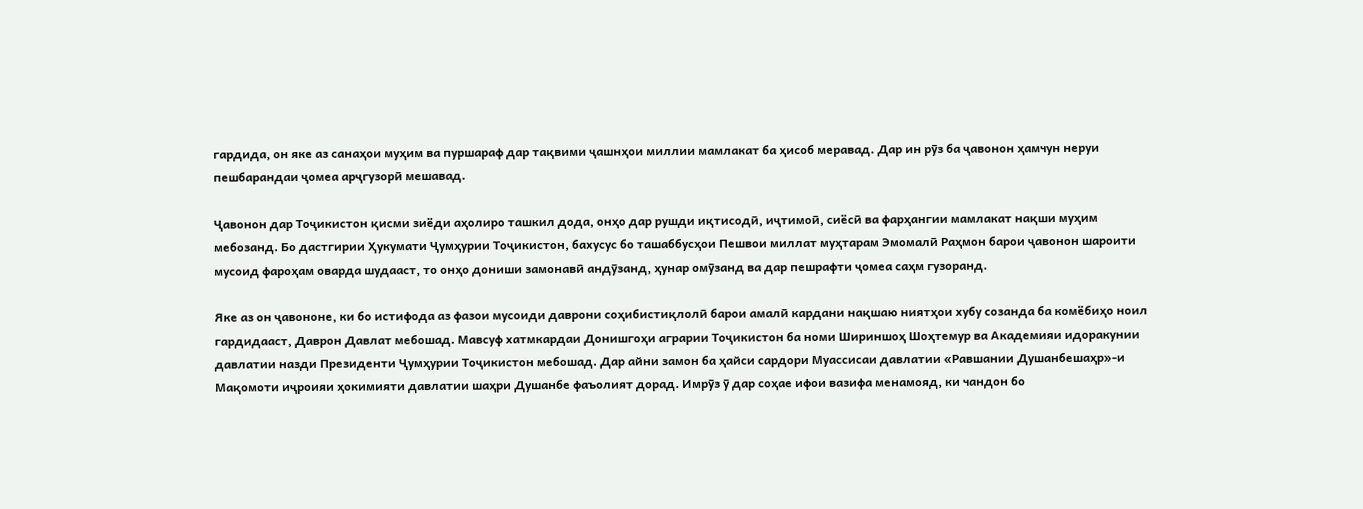гардида, он яке аз санаҳои муҳим ва пуршараф дар тақвими ҷашнҳои миллии мамлакат ба ҳисоб меравад. Дар ин рӯз ба ҷавонон ҳамчун неруи пешбарандаи ҷомеа арҷгузорӣ мешавад.

Ҷавонон дар Тоҷикистон қисми зиёди аҳолиро ташкил дода, онҳо дар рушди иқтисодӣ, иҷтимоӣ, сиёсӣ ва фарҳангии мамлакат нақши муҳим мебозанд. Бо дастгирии Ҳукумати Ҷумҳурии Тоҷикистон, бахусус бо ташаббусҳои Пешвои миллат муҳтарам Эмомалӣ Раҳмон барои ҷавонон шароити мусоид фароҳам оварда шудааст, то онҳо дониши замонавӣ андӯзанд, ҳунар омӯзанд ва дар пешрафти ҷомеа саҳм гузоранд.

Яке аз он ҷавононе, ки бо истифода аз фазои мусоиди даврони соҳибистиқлолӣ барои амалӣ кардани нақшаю ниятҳои хубу созанда ба комёбиҳо ноил гардидааст, Даврон Давлат мебошад. Мавсуф хатмкардаи Донишгоҳи аграрии Тоҷикистон ба номи Шириншоҳ Шоҳтемур ва Академияи идоракунии давлатии назди Президенти Ҷумҳурии Тоҷикистон мебошад. Дар айни замон ба ҳайси сардори Муассисаи давлатии «Равшании Душанбешаҳр»-и Мақомоти иҷроияи ҳокимияти давлатии шаҳри Душанбе фаъолият дорад. Имрӯз ӯ дар соҳае ифои вазифа менамояд, ки чандон бо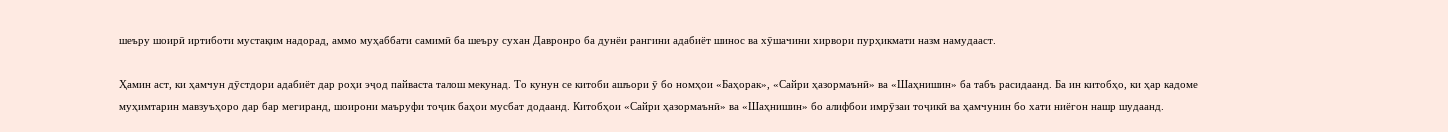шеъру шоирӣ иртиботи мустақим надорад, аммо муҳаббати самимӣ ба шеъру сухан Давронро ба дунёи рангини адабиёт шинос ва хӯшачини хирвори пурҳикмати назм намудааст.

Ҳамин аст, ки ҳамчун дӯстдори адабиёт дар роҳи эҷод пайваста талош мекунад. То кунун се китоби ашъори ӯ бо номҳои «Баҳорак», «Сайри ҳазормаънӣ» ва «Шаҳнишин» ба табъ расидаанд. Ба ин китобҳо, ки ҳар кадоме муҳимтарин мавзуъҳоро дар бар мегиранд, шоирони маъруфи тоҷик баҳои мусбат додаанд. Китобҳои «Сайри ҳазормаънӣ» ва «Шаҳнишин» бо алифбои имрӯзаи тоҷикӣ ва ҳамчунин бо хати ниёгон нашр шудаанд.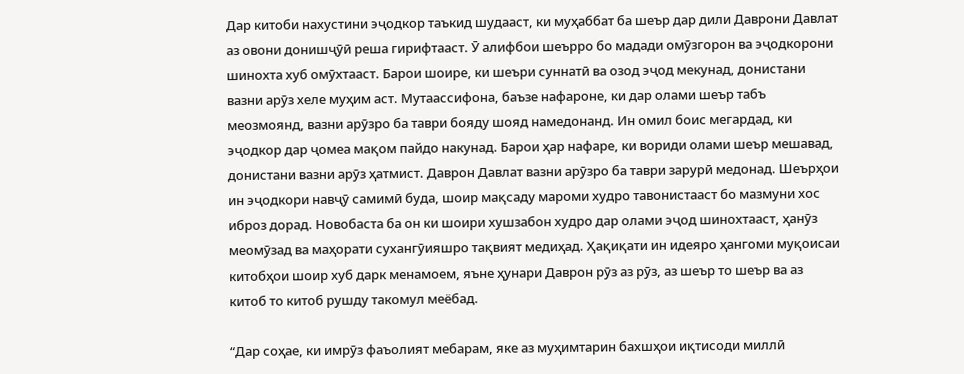Дар китоби нахустини эҷодкор таъкид шудааст, ки муҳаббат ба шеър дар дили Даврони Давлат аз овони донишҷӯӣ реша гирифтааст. Ӯ алифбои шеърро бо мадади омӯзгорон ва эҷодкорони шинохта хуб омӯхтааст. Барои шоире, ки шеъри суннатӣ ва озод эҷод мекунад, донистани вазни арӯз хеле муҳим аст. Мутаассифона, баъзе нафароне, ки дар олами шеър табъ меозмоянд, вазни арӯзро ба таври бояду шояд намедонанд. Ин омил боис мегардад, ки эҷодкор дар ҷомеа мақом пайдо накунад. Барои ҳар нафаре, ки вориди олами шеър мешавад, донистани вазни арӯз ҳатмист. Даврон Давлат вазни арӯзро ба таври зарурӣ медонад. Шеърҳои ин эҷодкори навҷӯ самимӣ буда, шоир мақсаду мароми худро тавонистааст бо мазмуни хос иброз дорад. Новобаста ба он ки шоири хушзабон худро дар олами эҷод шинохтааст, ҳанӯз меомӯзад ва маҳорати сухангӯияшро тақвият медиҳад. Ҳақиқати ин идеяро ҳангоми муқоисаи китобҳои шоир хуб дарк менамоем, яъне ҳунари Даврон рӯз аз рӯз, аз шеър то шеър ва аз китоб то китоб рушду такомул меёбад.

“Дар соҳае, ки имрӯз фаъолият мебарам, яке аз муҳимтарин бахшҳои иқтисоди миллӣ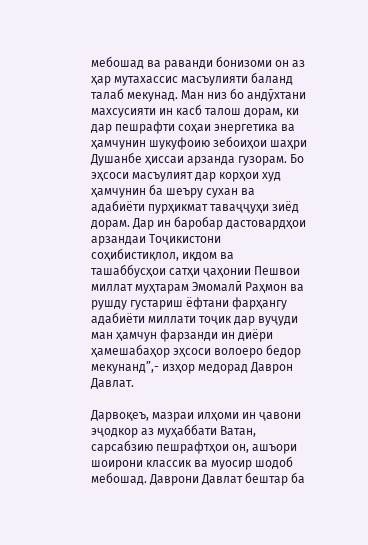мебошад ва раванди бонизоми он аз ҳар мутахассис масъулияти баланд талаб мекунад. Ман низ бо андӯхтани махсусияти ин касб талош дорам, ки дар пешрафти соҳаи энергетика ва ҳамчунин шукуфоию зебоиҳои шаҳри Душанбе ҳиссаи арзанда гузорам. Бо эҳсоси масъулият дар корҳои худ ҳамчунин ба шеъру сухан ва адабиёти пурҳикмат таваҷҷуҳи зиёд дорам. Дар ин баробар дастовардҳои арзандаи Тоҷикистони соҳибистиқлол, иқдом ва ташаббусҳои сатҳи ҷаҳонии Пешвои миллат муҳтарам Эмомалӣ Раҳмон ва рушду густариш ёфтани фарҳангу адабиёти миллати тоҷик дар вуҷуди ман ҳамчун фарзанди ин диёри ҳамешабаҳор эҳсоси волоеро бедор мекунанд”,- изҳор медорад Даврон Давлат.

Дарвоқеъ, мазраи илҳоми ин ҷавони эҷодкор аз муҳаббати Ватан, сарсабзию пешрафтҳои он, ашъори шоирони классик ва муосир шодоб мебошад. Даврони Давлат бештар ба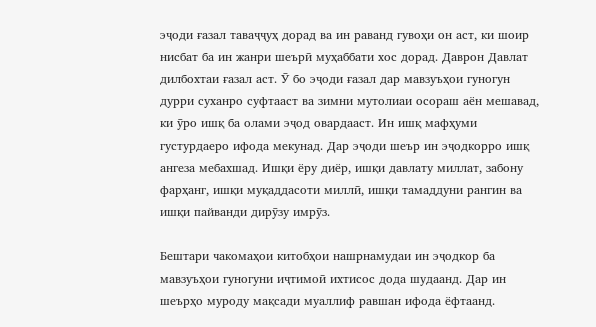эҷоди ғазал таваҷҷуҳ дорад ва ин раванд гувоҳи он аст, ки шоир нисбат ба ин жанри шеърӣ муҳаббати хос дорад. Даврон Давлат дилбохтаи ғазал аст. Ӯ бо эҷоди ғазал дар мавзуъҳои гуногун дурри суханро суфтааст ва зимни мутолиаи осораш аён мешавад, ки ӯро ишқ ба олами эҷод овардааст. Ин ишқ мафҳуми густурдаеро ифода мекунад. Дар эҷоди шеър ин эҷодкорро ишқ ангеза мебахшад. Ишқи ёру диёр, ишқи давлату миллат, забону фарҳанг, ишқи муқаддасоти миллӣ, ишқи тамаддуни рангин ва ишқи пайванди дирӯзу имрӯз.

Бештари чакомаҳои китобҳои нашрнамудаи ин эҷодкор ба мавзуъҳои гуногуни иҷтимоӣ ихтисос дода шудаанд. Дар ин шеърҳо муроду мақсади муаллиф равшан ифода ёфтаанд.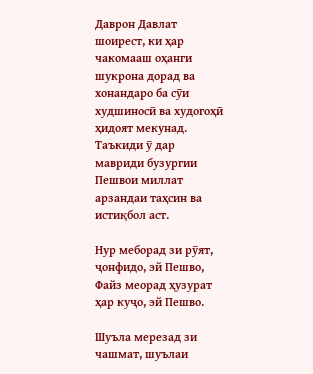Даврон Давлат шоирест, ки ҳар чакомааш оҳанги шукрона дорад ва хонандаро ба сӯи худшиносӣ ва худогоҳӣ ҳидоят мекунад. Таъкиди ӯ дар мавриди бузургии Пешвои миллат арзандаи таҳсин ва истиқбол аст.

Нур меборад зи рӯят, ҷонфидо, эй Пешво,
Файз меорад ҳузурат ҳар куҷо, эй Пешво.

Шуъла мерезад зи чашмат, шуълаи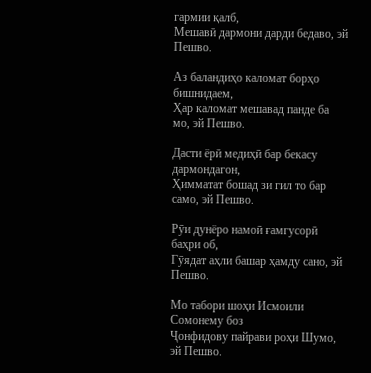гармии қалб,
Мешавӣ дармони дарди бедаво, эй Пешво.

Аз баландиҳо каломат борҳо бишнидаем,
Ҳар каломат мешавад панде ба мо, эй Пешво.

Дасти ёрӣ медиҳӣ бар бекасу дармондагон,
Ҳимматат бошад зи гил то бар само, эй Пешво.

Рӯи дунёро намоӣ ғамгусорӣ баҳри об,
Гӯядат аҳли башар ҳамду сано, эй Пешво.

Мо табори шоҳи Исмоили Сомонему боз
Ҷонфидову пайрави роҳи Шумо, эй Пешво.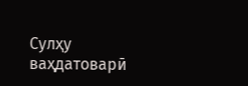Сулҳу ваҳдатоварӣ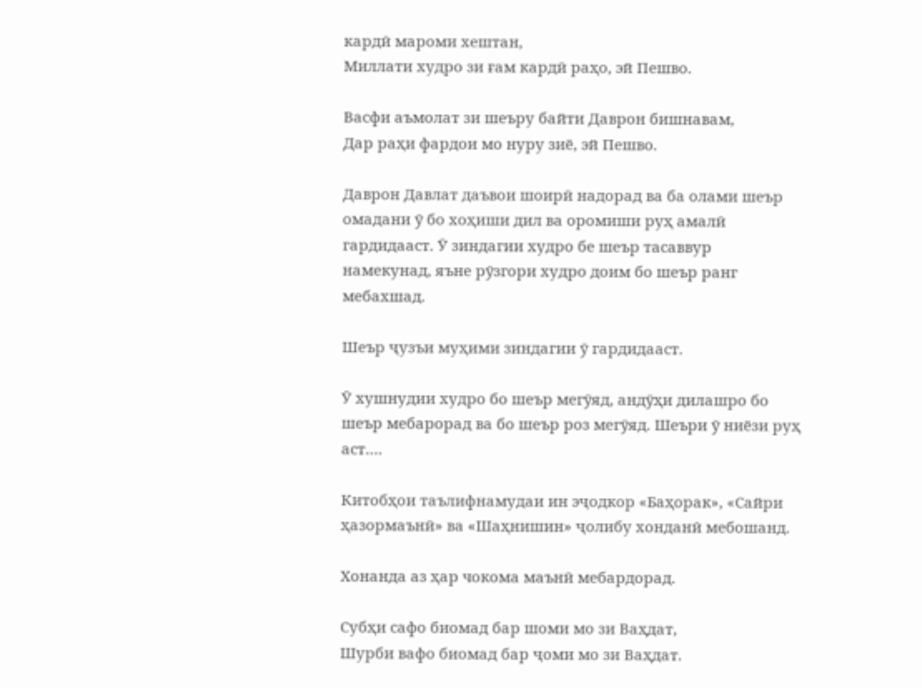кардӣ мароми хештан,
Миллати худро зи ғам кардӣ раҳо, эй Пешво.

Васфи аъмолат зи шеъру байти Даврон бишнавам,
Дар раҳи фардои мо нуру зиё, эй Пешво.

Даврон Давлат даъвои шоирӣ надорад ва ба олами шеър омадани ӯ бо хоҳиши дил ва оромиши руҳ амалӣ гардидааст. Ӯ зиндагии худро бе шеър тасаввур намекунад, яъне рӯзгори худро доим бо шеър ранг мебахшад.

Шеър ҷузъи муҳими зиндагии ӯ гардидааст.

Ӯ хушнудии худро бо шеър мегӯяд, андӯҳи дилашро бо шеър мебарорад ва бо шеър роз мегӯяд. Шеъри ӯ ниёзи руҳ аст….

Китобҳои таълифнамудаи ин эҷодкор «Баҳорак», «Сайри ҳазормаънӣ» ва «Шаҳнишин» ҷолибу хонданӣ мебошанд.

Хонанда аз ҳар чокома маънӣ мебардорад.

Субҳи сафо биомад бар шоми мо зи Ваҳдат,
Шурби вафо биомад бар ҷоми мо зи Ваҳдат.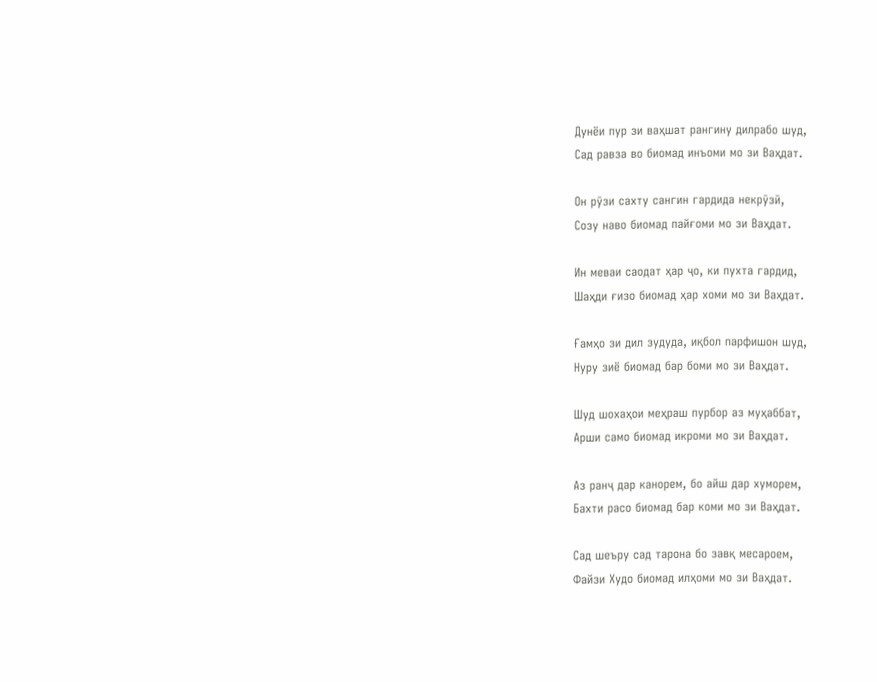Дунёи пур зи ваҳшат рангину дилрабо шуд,
Сад равза во биомад инъоми мо зи Ваҳдат.

Он рӯзи сахту сангин гардида некрӯзӣ,
Созу наво биомад пайғоми мо зи Ваҳдат.

Ин меваи саодат ҳар ҷо, ки пухта гардид,
Шаҳди ғизо биомад ҳар хоми мо зи Ваҳдат.

Ғамҳо зи дил зудуда, иқбол парфишон шуд,
Нуру зиё биомад бар боми мо зи Ваҳдат.

Шуд шохаҳои меҳраш пурбор аз муҳаббат,
Арши само биомад икроми мо зи Ваҳдат.

Аз ранҷ дар канорем, бо айш дар хуморем,
Бахти расо биомад бар коми мо зи Ваҳдат.

Сад шеъру сад тарона бо завқ месароем,
Файзи Худо биомад илҳоми мо зи Ваҳдат.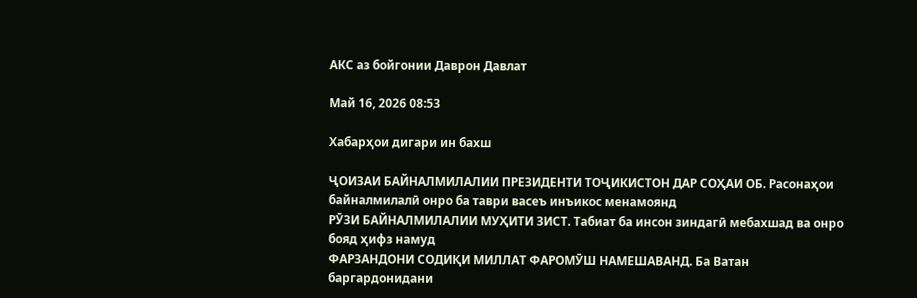АКС аз бойгонии Даврон Давлат

Май 16, 2026 08:53

Хабарҳои дигари ин бахш

ҶОИЗАИ БАЙНАЛМИЛАЛИИ ПРЕЗИДЕНТИ ТОҶИКИСТОН ДАР СОҲАИ ОБ. Расонаҳои байналмилалӣ онро ба таври васеъ инъикос менамоянд
РӮЗИ БАЙНАЛМИЛАЛИИ МУҲИТИ ЗИСТ. Табиат ба инсон зиндагӣ мебахшад ва онро бояд ҳифз намуд
ФАРЗАНДОНИ СОДИҚИ МИЛЛАТ ФАРОМӮШ НАМЕШАВАНД. Ба Ватан баргардонидани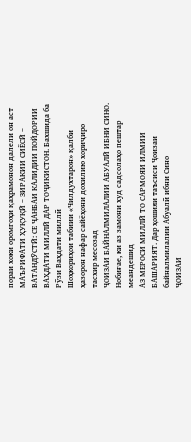пораи хоки оромгоҳи қаҳрамонон далели он аст
МАЪРИФАТИ ҲУҚУҚӢ – ЗИРАКИИ СИЁСӢ – ВАТАНДӮСТӢ: СЕ ҶАНБАИ КАЛИДИИ ПОЙДОРИИ ВАҲДАТИ МИЛЛӢ ДАР ТОҶИКИСТОН. Бахшида ба Рӯзи Ваҳдати миллӣ
Шоҳкориҳои табиии «Чилдухтарон» қалби ҳазорон нафар сайёҳони дохилию хориҷиро тасхир месозад
ҶОИЗАИ БАЙНАЛМИЛАЛИИ АБУАЛӢ ИБНИ СИНО. Нобиғае, ки аз замони худ садсолаҳо пештар меандешид
АЗ МЕРОСИ МИЛЛӢ ТО САРМОЯИ ИЛМИИ БАШАРИЯТ. Дар ҳошияи таъсиси Ҷоизаи байналмилалии Абуалӣ ибни Сино
ҶОИЗАИ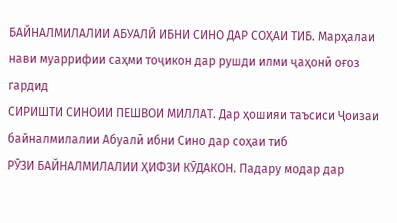БАЙНАЛМИЛАЛИИ АБУАЛӢ ИБНИ СИНО ДАР СОҲАИ ТИБ. Марҳалаи нави муаррифии саҳми тоҷикон дар рушди илми ҷаҳонӣ оғоз гардид
СИРИШТИ СИНОИИ ПЕШВОИ МИЛЛАТ. Дар ҳошияи таъсиси Ҷоизаи байналмилалии Абуалӣ ибни Сино дар соҳаи тиб
РӮЗИ БАЙНАЛМИЛАЛИИ ҲИФЗИ КӮДАКОН. Падару модар дар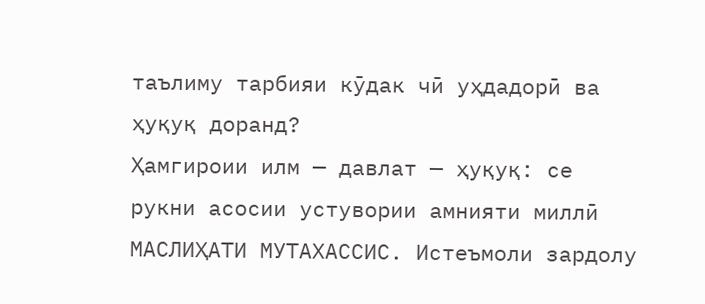таълиму тарбияи кӯдак чӣ уҳдадорӣ ва ҳуқуқ доранд?
Ҳамгироии илм — давлат — ҳуқуқ: се рукни асосии устувории амнияти миллӣ
МАСЛИҲАТИ МУТАХАССИС. Истеъмоли зардолу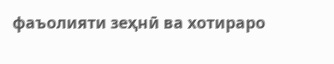фаъолияти зеҳнӣ ва хотираро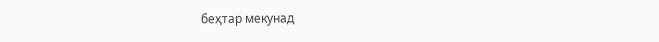беҳтар мекунад